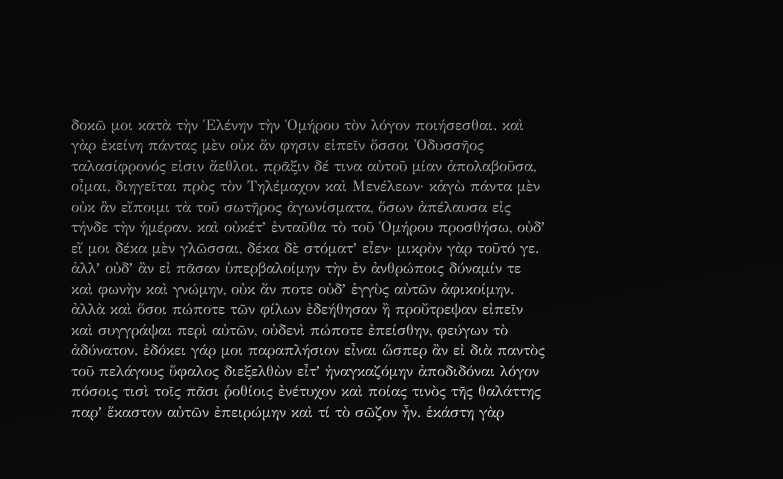δοκῶ μοι κατὰ τὴν Ἑλένην τὴν Ὁμήρου τὸν λόγον ποιήσεσθαι. καὶ γὰρ ἐκείνη πάντας μὲν οὐκ ἄν φησιν εἰπεῖν ὅσσοι Ὀδυσσῆος ταλασίφρονός εἰσιν ἄεθλοι. πρᾶξιν δέ τινα αὐτοῦ μίαν ἀπολαβοῦσα, οἶμαι, διηγεῖται πρὸς τὸν Τηλέμαχον καὶ Μενέλεων· κἀγὼ πάντα μὲν οὐκ ἂν εἴποιμι τὰ τοῦ σωτῆρος ἀγωνίσματα, ὅσων ἀπέλαυσα εἰς τήνδε τὴν ἡμέραν. καὶ οὐκέτʼ ἐνταῦθα τὸ τοῦ Ὁμήρου προσθήσω, οὐδʼ εἴ μοι δέκα μὲν γλῶσσαι, δέκα δὲ στόματʼ εἶεν· μικρὸν γὰρ τοῦτό γε. ἀλλʼ οὐδʼ ἂν εἰ πᾶσαν ὑπερβαλοίμην τὴν ἐν ἀνθρώποις δύναμίν τε καὶ φωνὴν καὶ γνώμην, οὐκ ἄν ποτε οὐδʼ ἐγγὺς αὐτῶν ἀφικοίμην. ἀλλὰ καὶ ὅσοι πώποτε τῶν φίλων ἐδεήθησαν ἢ προὔτρεψαν εἰπεῖν καὶ συγγράψαι περὶ αὐτῶν, οὐδενὶ πώποτε ἐπείσθην, φεύγων τὸ ἀδύνατον. ἐδόκει γάρ μοι παραπλήσιον εἶναι ὥσπερ ἂν εἰ διὰ παντὸς τοῦ πελάγους ὕφαλος διεξελθὼν εἶτʼ ἠναγκαζόμην ἀποδιδόναι λόγον πόσοις τισὶ τοῖς πᾶσι ῥοθίοις ἐνέτυχον καὶ ποίας τινὸς τῆς θαλάττης παρʼ ἕκαστον αὐτῶν ἐπειρώμην καὶ τί τὸ σῶζον ἦν. ἑκάστη γὰρ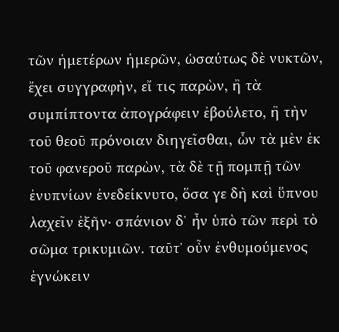τῶν ἡμετέρων ἡμερῶν, ὡσαύτως δὲ νυκτῶν, ἔχει συγγραφὴν, εἴ τις παρὼν, ἢ τὰ συμπίπτοντα ἀπογράφειν ἐβούλετο, ἢ τὴν τοῦ θεοῦ πρόνοιαν διηγεῖσθαι, ὧν τὰ μὲν ἐκ τοῦ φανεροῦ παρὼν, τὰ δὲ τῇ πομπῇ τῶν ἐνυπνίων ἐνεδείκνυτο, ὅσα γε δὴ καὶ ὕπνου λαχεῖν ἐξῆν· σπάνιον δʼ ἦν ὑπὸ τῶν περὶ τὸ σῶμα τρικυμιῶν. ταῦτʼ οὖν ἐνθυμούμενος ἐγνώκειν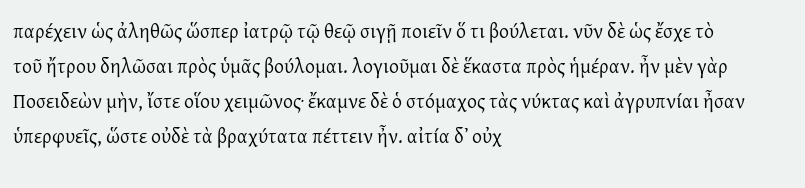παρέχειν ὡς ἀληθῶς ὥσπερ ἰατρῷ τῷ θεῷ σιγῇ ποιεῖν ὅ τι βούλεται. νῦν δὲ ὡς ἔσχε τὸ τοῦ ἤτρου δηλῶσαι πρὸς ὑμᾶς βούλομαι. λογιοῦμαι δὲ ἕκαστα πρὸς ἡμέραν. ἦν μὲν γὰρ Ποσειδεὼν μὴν, ἴστε οἵου χειμῶνος· ἔκαμνε δὲ ὁ στόμαχος τὰς νύκτας καὶ ἀγρυπνίαι ἦσαν ὑπερφυεῖς, ὥστε οὐδὲ τὰ βραχύτατα πέττειν ἦν. αἰτία δʼ οὐχ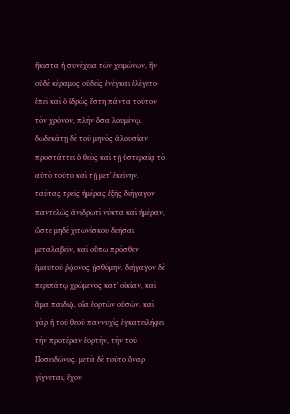ἥκιστα ἡ συνέχεια τῶν χειμώνων, ἣν οὐδὲ κέραμος οὐδεὶς ἐνέγκαι ἐλέγετο· ἐπεὶ καὶ ὁ ἱδρὼς ἔστη πάντα τοῦτον τὸν χρόνον, πλὴν ὅσα λουμένῳ. δωδεκάτῃ δὲ τοῦ μηνὸς ἀλουσίαν προστάττει ὁ θεὸς καὶ τῇ ὑστεραίᾳ τὸ αὐτὸ τοῦτο καὶ τῇ μετʼ ἐκείνην. ταύτας τρεῖς ἡμέρας ἑξῆς διήγαγον παντελῶς ἀνιδρωτὶ νύκτα καὶ ἡμέραν, ὥστε μηδὲ χιτωνίσκου δεῆσαι μεταλαβεῖν, καὶ οὔπω πρόσθεν ἐμαυτοῦ ῥᾴονος ᾐσθόμην. διήγαγον δὲ περιπάτῳ χρώμενος κατʼ οἰκίαν, καὶ ἅμα παιδιᾷ, οἷα ἑορτῶν οὐσῶν. καὶ γὰρ ἡ τοῦ θεοῦ παννυχὶς ἐγκατειλήφει τὴν προτέραν ἑορτὴν, τὴν τοῦ Ποσειδῶνος. μετὰ δὲ τοῦτο ὄναρ γίγνεται, ἔχον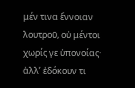μέν τινα ἔννοιαν λουτροῦ, οὐ μέντοι χωρίς γε ὑπονοίας· ἀλλʼ ἐδόκουν τι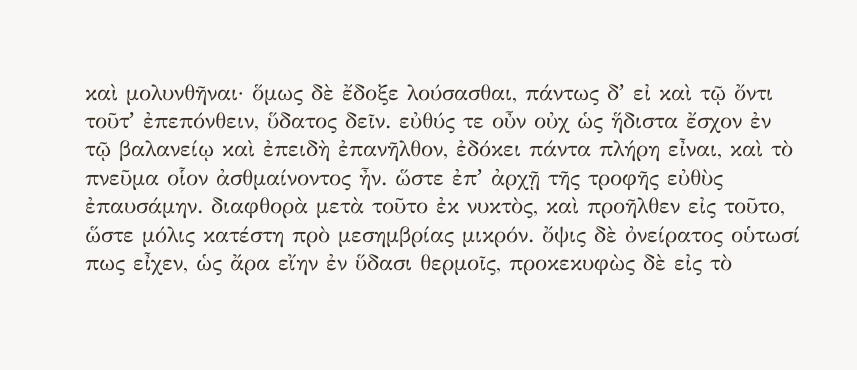καὶ μολυνθῆναι· ὅμως δὲ ἔδοξε λούσασθαι, πάντως δʼ εἰ καὶ τῷ ὄντι τοῦτʼ ἐπεπόνθειν, ὕδατος δεῖν. εὐθύς τε οὖν οὐχ ὡς ἥδιστα ἔσχον ἐν τῷ βαλανείῳ καὶ ἐπειδὴ ἐπανῆλθον, ἐδόκει πάντα πλήρη εἶναι, καὶ τὸ πνεῦμα οἷον ἀσθμαίνοντος ἦν. ὥστε ἐπʼ ἀρχῇ τῆς τροφῆς εὐθὺς ἐπαυσάμην. διαφθορὰ μετὰ τοῦτο ἐκ νυκτὸς, καὶ προῆλθεν εἰς τοῦτο, ὥστε μόλις κατέστη πρὸ μεσημβρίας μικρόν. ὄψις δὲ ὀνείρατος οὑτωσί πως εἶχεν, ὡς ἄρα εἴην ἐν ὕδασι θερμοῖς, προκεκυφὼς δὲ εἰς τὸ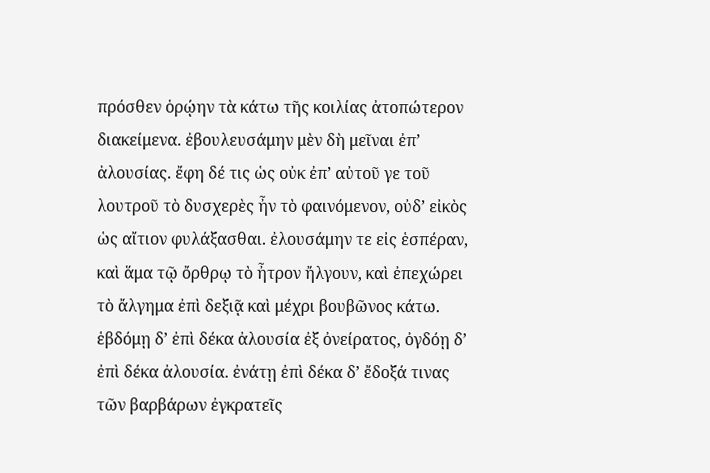πρόσθεν ὁρῴην τὰ κάτω τῆς κοιλίας ἀτοπώτερον διακείμενα. ἐβουλευσάμην μὲν δὴ μεῖναι ἐπʼ ἀλουσίας. ἔφη δέ τις ὡς οὐκ ἐπʼ αὐτοῦ γε τοῦ λουτροῦ τὸ δυσχερὲς ἦν τὸ φαινόμενον, οὐδʼ εἰκὸς ὡς αἴτιον φυλάξασθαι. ἐλουσάμην τε εἰς ἑσπέραν, καὶ ἅμα τῷ ὄρθρῳ τὸ ἦτρον ἤλγουν, καὶ ἐπεχώρει τὸ ἄλγημα ἐπὶ δεξιᾷ καὶ μέχρι βουβῶνος κάτω. ἑβδόμῃ δʼ ἐπὶ δέκα ἀλουσία ἐξ ὀνείρατος, ὀγδόῃ δʼ ἐπὶ δέκα ἀλουσία. ἐνάτῃ ἐπὶ δέκα δʼ ἔδοξά τινας τῶν βαρβάρων ἐγκρατεῖς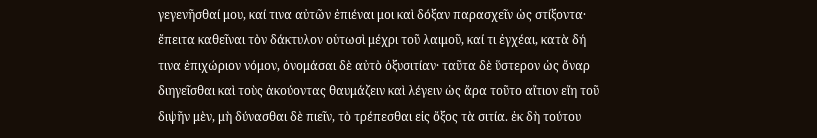γεγενῆσθαί μου, καί τινα αὐτῶν ἐπιέναι μοι καὶ δόξαν παρασχεῖν ὡς στίξοντα· ἔπειτα καθεῖναι τὸν δάκτυλον οὑτωσὶ μέχρι τοῦ λαιμοῦ, καί τι ἐγχέαι, κατὰ δή τινα ἐπιχώριον νόμον, ὀνομάσαι δὲ αὐτὸ ὀξυσιτίαν· ταῦτα δὲ ὕστερον ὡς ὄναρ διηγεῖσθαι καὶ τοὺς ἀκούοντας θαυμάζειν καὶ λέγειν ὡς ἄρα τοῦτο αἴτιον εἴη τοῦ διψῆν μὲν, μὴ δύνασθαι δὲ πιεῖν, τὸ τρέπεσθαι εἰς ὄξος τὰ σιτία. ἐκ δὴ τούτου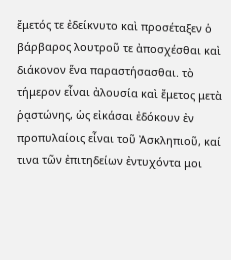ἔμετός τε ἐδείκνυτο καὶ προσέταξεν ὁ βάρβαρος λουτροῦ τε ἀποσχέσθαι καὶ διάκονον ἕνα παραστήσασθαι. τὸ τήμερον εἶναι ἀλουσία καὶ ἔμετος μετὰ ῥᾳστώνης, ὡς εἰκάσαι ἐδόκουν ἐν προπυλαίοις εἶναι τοῦ Ἀσκληπιοῦ, καί τινα τῶν ἐπιτηδείων ἐντυχόντα μοι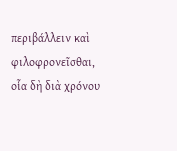περιβάλλειν καὶ φιλοφρονεῖσθαι, οἷα δὴ διὰ χρόνου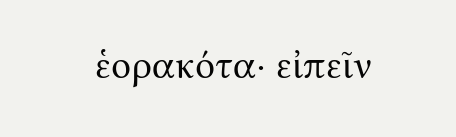ἑορακότα· εἰπεῖν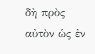δὴ πρὸς αὐτὸν ὡς ἐν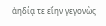ἀηδίᾳ τε εἴην γεγονὼς